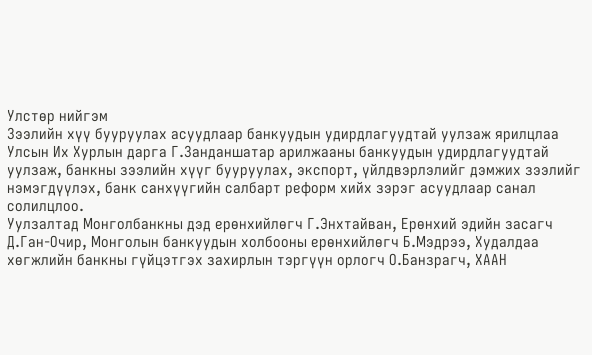Улстөр нийгэм
Зээлийн хүү бууруулах асуудлаар банкуудын удирдлагуудтай уулзаж ярилцлаа
Улсын Их Хурлын дарга Г.Занданшатар арилжааны банкуудын удирдлагуудтай уулзаж, банкны зээлийн хүүг бууруулах, экспорт, үйлдвэрлэлийг дэмжих зээлийг нэмэгдүүлэх, банк санхүүгийн салбарт реформ хийх зэрэг асуудлаар санал солилцлоо.
Уулзалтад Монголбанкны дэд ерөнхийлөгч Г.Энхтайван, Ерөнхий эдийн засагч Д.Ган-Очир, Монголын банкуудын холбооны ерөнхийлөгч Б.Мэдрээ, Худалдаа хөгжлийн банкны гүйцэтгэх захирлын тэргүүн орлогч О.Банзрагч, ХААН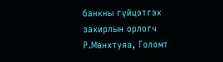банкны гүйцэтгэх захирлын орлогч Р.Мөнхтуяа, Голомт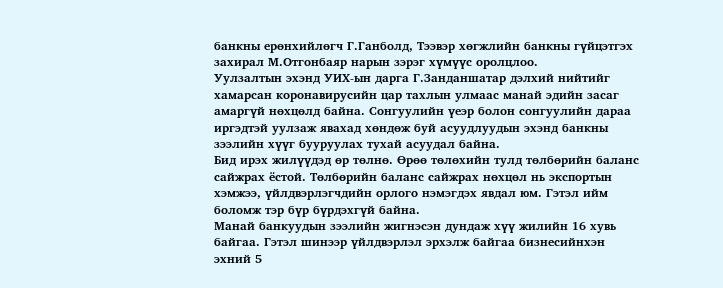банкны ерөнхийлөгч Г.Ганболд, Тээвэр хөгжлийн банкны гүйцэтгэх захирал М.Отгонбаяр нарын зэрэг хүмүүс оролцлоо.
Уулзалтын эхэнд УИХ-ын дарга Г.Занданшатар дэлхий нийтийг хамарсан коронавирусийн цар тахлын улмаас манай эдийн засаг амаргүй нөхцөлд байна. Сонгуулийн үеэр болон сонгуулийн дараа иргэдтэй уулзаж явахад хөндөж буй асуудлуудын эхэнд банкны зээлийн хүүг бууруулах тухай асуудал байна.
Бид ирэх жилүүдэд өр төлнө. Өрөө төлөхийн тулд төлбөрийн баланс сайжрах ёстой. Төлбөрийн баланс сайжрах нөхцөл нь экспортын хэмжээ, үйлдвэрлэгчдийн орлого нэмэгдэх явдал юм. Гэтэл ийм боломж тэр бүр бүрдэхгүй байна.
Манай банкуудын зээлийн жигнэсэн дундаж хүү жилийн 16 хувь байгаа. Гэтэл шинээр үйлдвэрлэл эрхэлж байгаа бизнесийнхэн эхний 5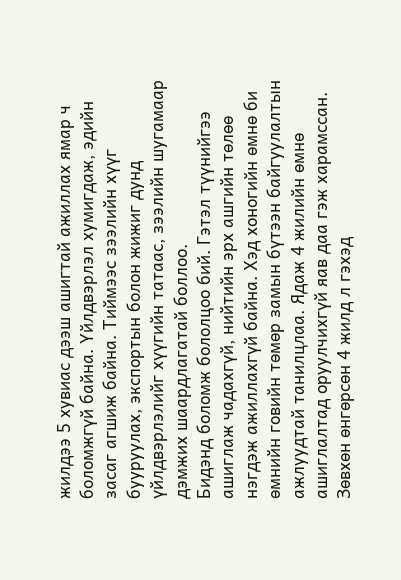жилдээ 5 хувиас дээш ашигтай ажиллах ямар ч боломжгүй байна. Үйлдвэрлэл хумигдаж, эдийн засаг агшиж байна. Тиймээс зээлийн хүүг бууруулах, экспортын болон жижиг дунд үйлдвэрлэлийг хүүгийн татаас, зээлийн шугамаар дэмжих шаардлагатай боллоо.
Бидэнд боломж бололцоо бий. Гэтэл түүнийгээ ашиглаж чадахгүй, нийтийн эрх ашгийн төлөө нэгдэж ажиллахгүй байна. Хэд хоногийн өмнө би өмнийн говийн төмөр замын бүтээн байгуулалтын ажлуудтай танилцлаа. Ядаж 4 жилийн өмнө ашиглалтад оруулчихгүй яав даа гэж харамссан. Зөвхөн өнгөрсөн 4 жилд л гэхэд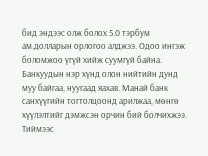бид эндээс олж болох 5.0 тэрбум ам.долларын орлогоо алджээ. Одоо ингэж боломжоо үгүй хийж суумгүй байна.
Банкуудын нэр хүнд олон нийтийн дунд муу байгаа, нуугаад яахав. Манай банк санхүүгийн тогтолцоонд арилжаа, мөнгө хүүлэлтийг дэмжсэн орчин бий болчихжээ. Тиймээс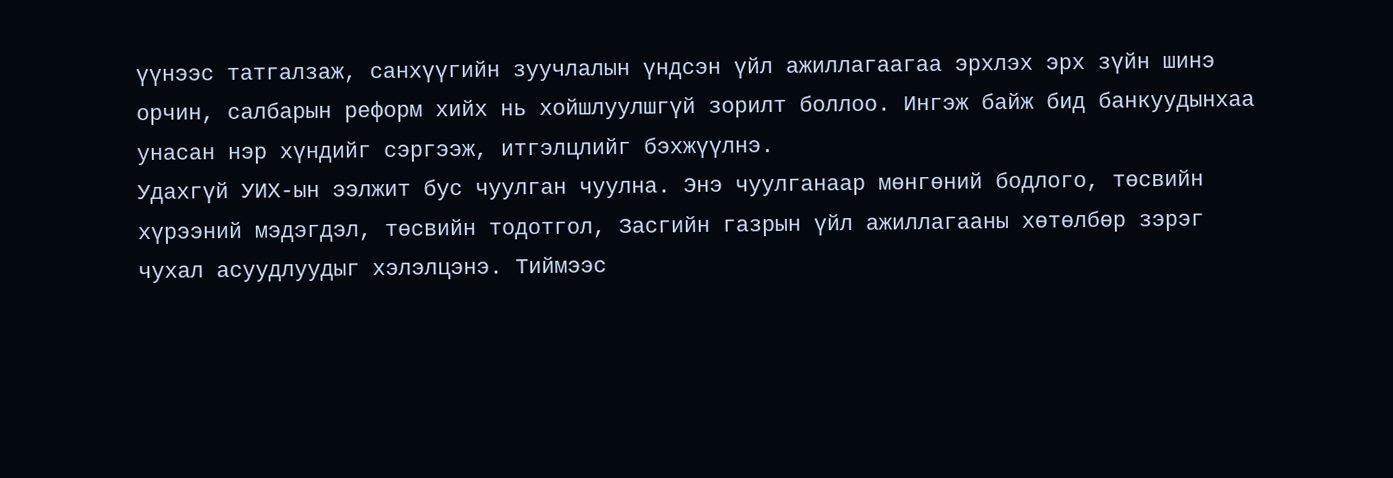үүнээс татгалзаж, санхүүгийн зуучлалын үндсэн үйл ажиллагаагаа эрхлэх эрх зүйн шинэ орчин, салбарын реформ хийх нь хойшлуулшгүй зорилт боллоо. Ингэж байж бид банкуудынхаа унасан нэр хүндийг сэргээж, итгэлцлийг бэхжүүлнэ.
Удахгүй УИХ-ын ээлжит бус чуулган чуулна. Энэ чуулганаар мөнгөний бодлого, төсвийн хүрээний мэдэгдэл, төсвийн тодотгол, Засгийн газрын үйл ажиллагааны хөтөлбөр зэрэг чухал асуудлуудыг хэлэлцэнэ. Тиймээс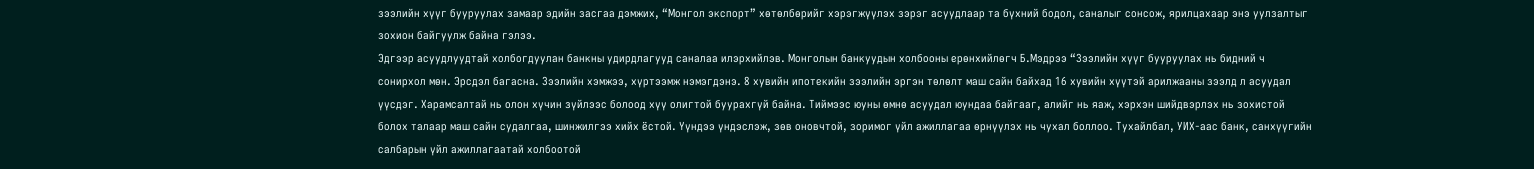зээлийн хүүг бууруулах замаар эдийн засгаа дэмжих, “Монгол экспорт” хөтөлбөрийг хэрэгжүүлэх зэрэг асуудлаар та бүхний бодол, саналыг сонсож, ярилцахаар энэ уулзалтыг зохион байгуулж байна гэлээ.
Эдгээр асуудлуудтай холбогдуулан банкны удирдлагууд саналаа илэрхийлэв. Монголын банкуудын холбооны ерөнхийлөгч Б.Мэдрээ “Зээлийн хүүг бууруулах нь бидний ч сонирхол мөн. Эрсдэл багасна. Зээлийн хэмжээ, хүртээмж нэмэгдэнэ. 8 хувийн ипотекийн зээлийн эргэн төлөлт маш сайн байхад 16 хувийн хүүтэй арилжааны зээлд л асуудал үүсдэг. Харамсалтай нь олон хүчин зүйлээс болоод хүү олигтой буурахгүй байна. Тиймээс юуны өмнө асуудал юундаа байгааг, алийг нь яаж, хэрхэн шийдвэрлэх нь зохистой болох талаар маш сайн судалгаа, шинжилгээ хийх ёстой. Үүндээ үндэслэж, зөв оновчтой, зоримог үйл ажиллагаа өрнүүлэх нь чухал боллоо. Тухайлбал, УИХ-аас банк, санхүүгийн салбарын үйл ажиллагаатай холбоотой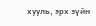хууль, эрх зүйн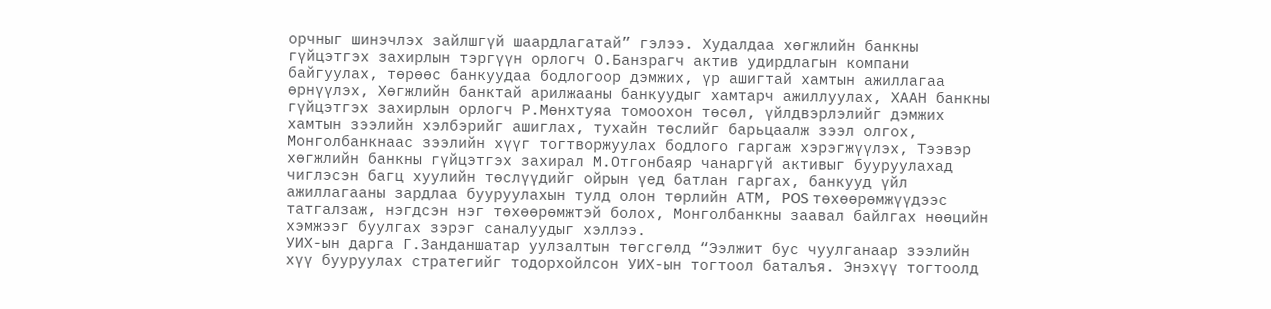орчныг шинэчлэх зайлшгүй шаардлагатай” гэлээ. Худалдаа хөгжлийн банкны гүйцэтгэх захирлын тэргүүн орлогч О.Банзрагч актив удирдлагын компани байгуулах, төрөөс банкуудаа бодлогоор дэмжих, үр ашигтай хамтын ажиллагаа өрнүүлэх, Хөгжлийн банктай арилжааны банкуудыг хамтарч ажиллуулах, ХААН банкны гүйцэтгэх захирлын орлогч Р.Мөнхтуяа томоохон төсөл, үйлдвэрлэлийг дэмжих хамтын зээлийн хэлбэрийг ашиглах, тухайн төслийг барьцаалж зээл олгох, Монголбанкнаас зээлийн хүүг тогтворжуулах бодлого гаргаж хэрэгжүүлэх, Тээвэр хөгжлийн банкны гүйцэтгэх захирал М.Отгонбаяр чанаргүй активыг бууруулахад чиглэсэн багц хуулийн төслүүдийг ойрын үед батлан гаргах, банкууд үйл ажиллагааны зардлаа бууруулахын тулд олон төрлийн АТМ, POS төхөөрөмжүүдээс татгалзаж, нэгдсэн нэг төхөөрөмжтэй болох, Монголбанкны заавал байлгах нөөцийн хэмжээг буулгах зэрэг саналуудыг хэллээ.
УИХ-ын дарга Г.Занданшатар уулзалтын төгсгөлд “Ээлжит бус чуулганаар зээлийн хүү бууруулах стратегийг тодорхойлсон УИХ-ын тогтоол баталъя. Энэхүү тогтоолд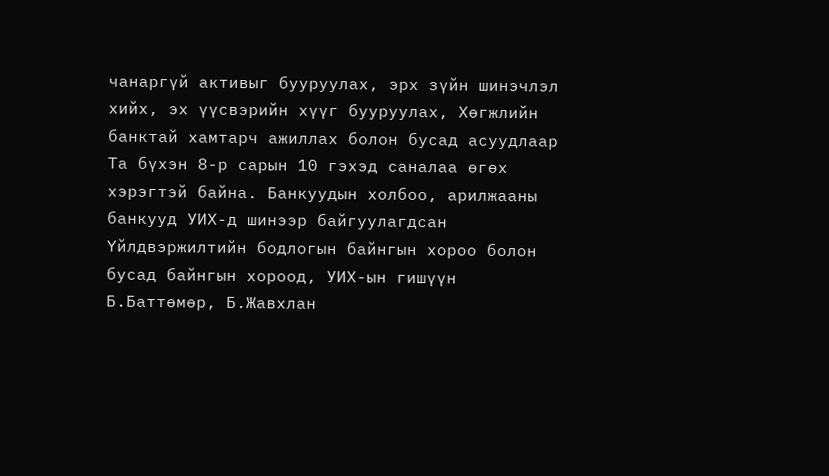чанаргүй активыг бууруулах, эрх зүйн шинэчлэл хийх, эх үүсвэрийн хүүг бууруулах, Хөгжлийн банктай хамтарч ажиллах болон бусад асуудлаар Та бүхэн 8-р сарын 10 гэхэд саналаа өгөх хэрэгтэй байна. Банкуудын холбоо, арилжааны банкууд УИХ-д шинээр байгуулагдсан Үйлдвэржилтийн бодлогын байнгын хороо болон бусад байнгын хороод, УИХ-ын гишүүн Б.Баттөмөр, Б.Жавхлан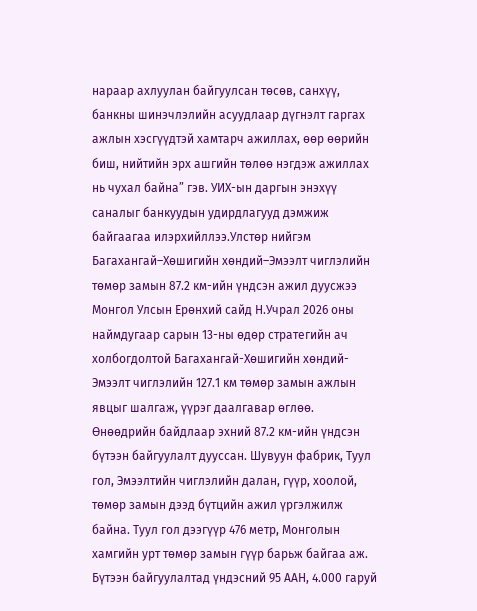нараар ахлуулан байгуулсан төсөв, санхүү, банкны шинэчлэлийн асуудлаар дүгнэлт гаргах ажлын хэсгүүдтэй хамтарч ажиллах, өөр өөрийн биш, нийтийн эрх ашгийн төлөө нэгдэж ажиллах нь чухал байна” гэв. УИХ-ын даргын энэхүү саналыг банкуудын удирдлагууд дэмжиж байгаагаа илэрхийллээ.Улстөр нийгэм
Багахангай–Хөшигийн хөндий–Эмээлт чиглэлийн төмөр замын 87.2 км-ийн үндсэн ажил дуусжээ
Монгол Улсын Ерөнхий сайд Н.Учрал 2026 оны наймдугаар сарын 13-ны өдөр стратегийн ач холбогдолтой Багахангай-Хөшигийн хөндий-Эмээлт чиглэлийн 127.1 км төмөр замын ажлын явцыг шалгаж, үүрэг даалгавар өглөө.
Өнөөдрийн байдлаар эхний 87.2 км-ийн үндсэн бүтээн байгуулалт дууссан. Шувуун фабрик, Туул гол, Эмээлтийн чиглэлийн далан, гүүр, хоолой, төмөр замын дээд бүтцийн ажил үргэлжилж байна. Туул гол дээгүүр 476 метр, Монголын хамгийн урт төмөр замын гүүр барьж байгаа аж. Бүтээн байгуулалтад үндэсний 95 ААН, 4.000 гаруй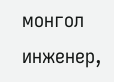монгол инженер,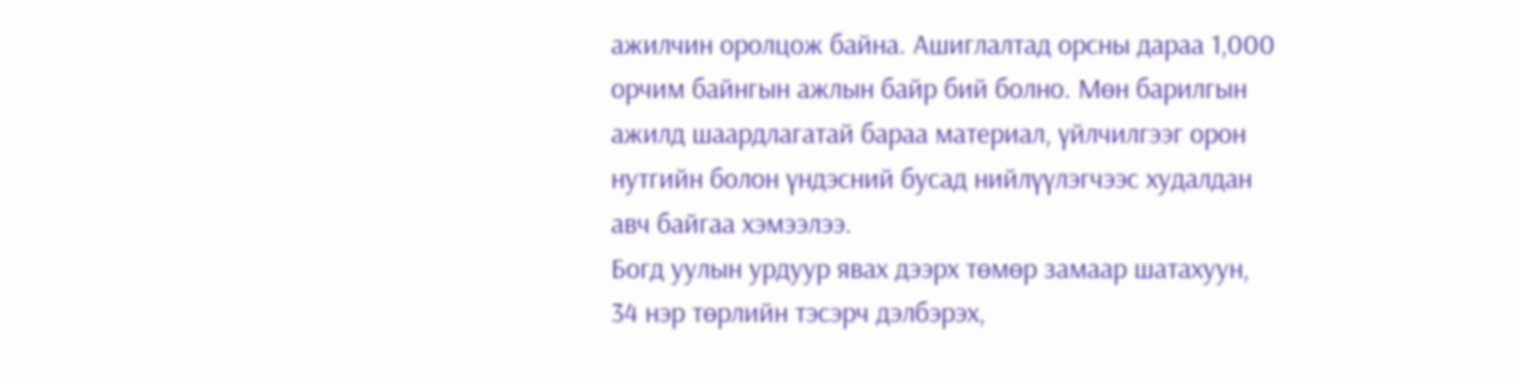ажилчин оролцож байна. Ашиглалтад орсны дараа 1,000 орчим байнгын ажлын байр бий болно. Мөн барилгын ажилд шаардлагатай бараа материал, үйлчилгээг орон нутгийн болон үндэсний бусад нийлүүлэгчээс худалдан авч байгаа хэмээлээ.
Богд уулын урдуур явах дээрх төмөр замаар шатахуун, 34 нэр төрлийн тэсэрч дэлбэрэх,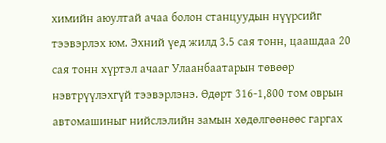химийн аюултай ачаа болон станцуудын нүүрсийг тээвэрлэх юм. Эхний үед жилд 3.5 сая тонн, цаашдаа 20 сая тонн хүртэл ачааг Улаанбаатарын төвөөр нэвтрүүлэхгүй тээвэрлэнэ. Өдөрт 316-1,800 том оврын автомашиныг нийслэлийн замын хөдөлгөөнөөс гаргах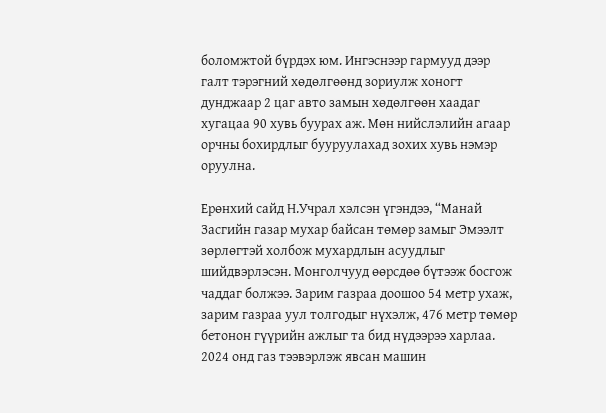боломжтой бүрдэх юм. Ингэснээр гармууд дээр галт тэрэгний хөдөлгөөнд зориулж хоногт дунджаар 2 цаг авто замын хөдөлгөөн хаадаг хугацаа 90 хувь буурах аж. Мөн нийслэлийн агаар орчны бохирдлыг бууруулахад зохих хувь нэмэр оруулна.

Ерөнхий сайд Н.Учрал хэлсэн үгэндээ, “Манай Засгийн газар мухар байсан төмөр замыг Эмээлт зөрлөгтэй холбож мухардлын асуудлыг шийдвэрлэсэн. Монголчууд өөрсдөө бүтээж босгож чаддаг болжээ. Зарим газраа доошоо 54 метр ухаж, зарим газраа уул толгодыг нүхэлж, 476 метр төмөр бетонон гүүрийн ажлыг та бид нүдээрээ харлаа. 2024 онд газ тээвэрлэж явсан машин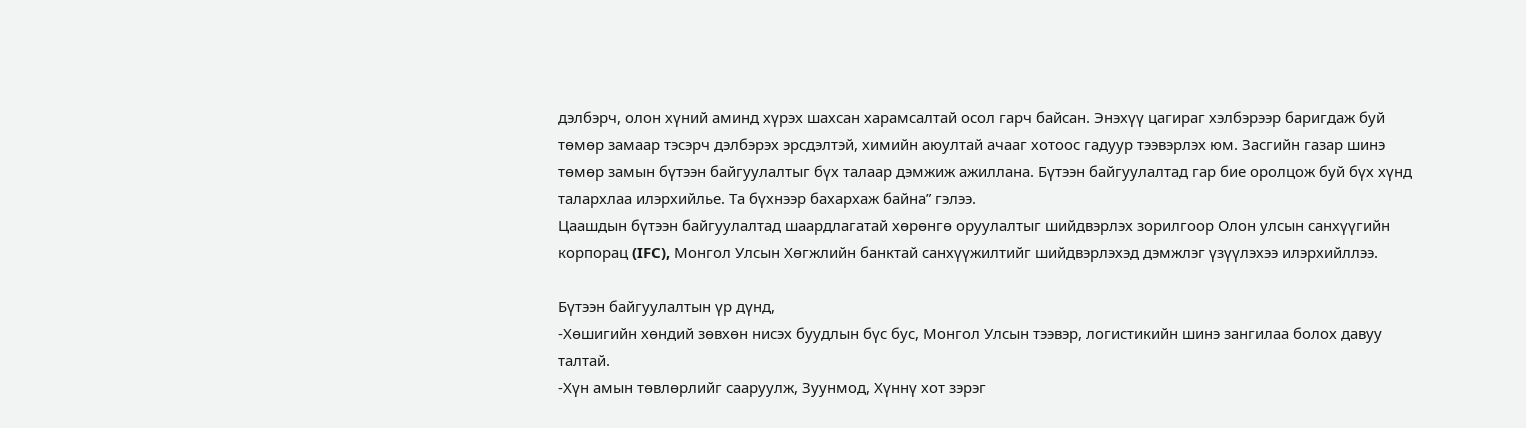дэлбэрч, олон хүний аминд хүрэх шахсан харамсалтай осол гарч байсан. Энэхүү цагираг хэлбэрээр баригдаж буй төмөр замаар тэсэрч дэлбэрэх эрсдэлтэй, химийн аюултай ачааг хотоос гадуур тээвэрлэх юм. Засгийн газар шинэ төмөр замын бүтээн байгуулалтыг бүх талаар дэмжиж ажиллана. Бүтээн байгуулалтад гар бие оролцож буй бүх хүнд талархлаа илэрхийлье. Та бүхнээр бахархаж байна” гэлээ.
Цаашдын бүтээн байгуулалтад шаардлагатай хөрөнгө оруулалтыг шийдвэрлэх зорилгоор Олон улсын санхүүгийн корпорац (IFC), Монгол Улсын Хөгжлийн банктай санхүүжилтийг шийдвэрлэхэд дэмжлэг үзүүлэхээ илэрхийллээ.

Бүтээн байгуулалтын үр дүнд,
-Хөшигийн хөндий зөвхөн нисэх буудлын бүс бус, Монгол Улсын тээвэр, логистикийн шинэ зангилаа болох давуу талтай.
-Хүн амын төвлөрлийг сааруулж, Зуунмод, Хүннү хот зэрэг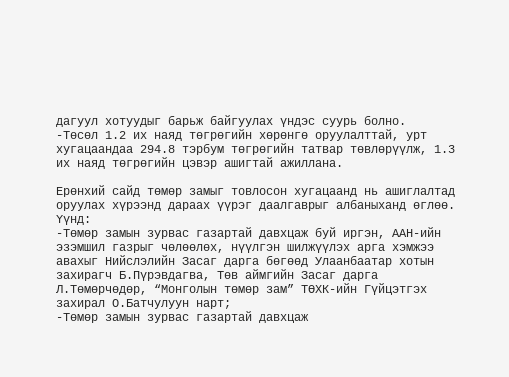дагуул хотуудыг барьж байгуулах үндэс суурь болно.
-Төсөл 1.2 их наяд төгрөгийн хөрөнгө оруулалттай, урт хугацаандаа 294.8 тэрбум төгрөгийн татвар төвлөрүүлж, 1.3 их наяд төгрөгийн цэвэр ашигтай ажиллана.

Ерөнхий сайд төмөр замыг товлосон хугацаанд нь ашиглалтад оруулах хүрээнд дараах үүрэг даалгаврыг албаныханд өглөө.
Үүнд:
-Төмөр замын зурвас газартай давхцаж буй иргэн, ААН-ийн эзэмшил газрыг чөлөөлөх, нүүлгэн шилжүүлэх арга хэмжээ авахыг Нийслэлийн Засаг дарга бөгөөд Улаанбаатар хотын захирагч Б.Пүрэвдагва, Төв аймгийн Засаг дарга Л.Төмөрчөдөр, “Монголын төмөр зам” ТӨХК-ийн Гүйцэтгэх захирал О.Батчулуун нарт;
-Төмөр замын зурвас газартай давхцаж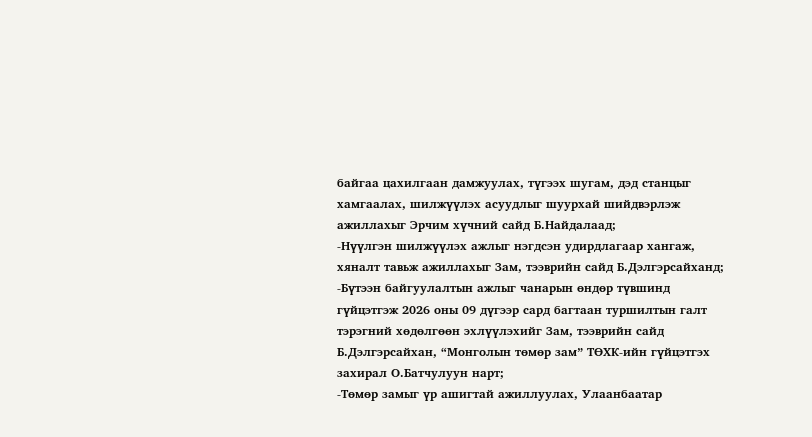байгаа цахилгаан дамжуулах, түгээх шугам, дэд станцыг хамгаалах, шилжүүлэх асуудлыг шуурхай шийдвэрлэж ажиллахыг Эрчим хүчний сайд Б.Найдалаад;
-Нүүлгэн шилжүүлэх ажлыг нэгдсэн удирдлагаар хангаж, хяналт тавьж ажиллахыг Зам, тээврийн сайд Б.Дэлгэрсайханд;
-Бүтээн байгуулалтын ажлыг чанарын өндөр түвшинд гүйцэтгэж 2026 оны 09 дүгээр сард багтаан туршилтын галт тэрэгний хөдөлгөөн эхлүүлэхийг Зам, тээврийн сайд Б.Дэлгэрсайхан, “Монголын төмөр зам” ТӨХК-ийн гүйцэтгэх захирал О.Батчулуун нарт;
-Төмөр замыг үр ашигтай ажиллуулах, Улаанбаатар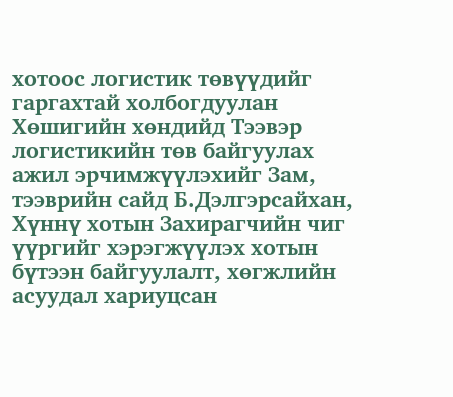хотоос логистик төвүүдийг гаргахтай холбогдуулан Хөшигийн хөндийд Тээвэр логистикийн төв байгуулах ажил эрчимжүүлэхийг Зам, тээврийн сайд Б.Дэлгэрсайхан, Хүннү хотын Захирагчийн чиг үүргийг хэрэгжүүлэх хотын бүтээн байгуулалт, хөгжлийн асуудал хариуцсан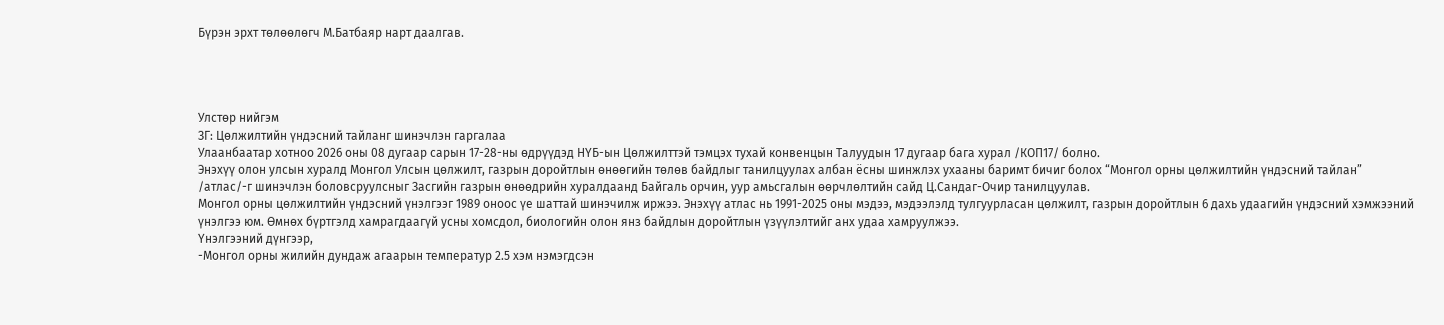Бүрэн эрхт төлөөлөгч М.Батбаяр нарт даалгав.




Улстөр нийгэм
ЗГ: Цөлжилтийн үндэсний тайланг шинэчлэн гаргалаа
Улаанбаатар хотноо 2026 оны 08 дугаар сарын 17-28-ны өдрүүдэд НҮБ-ын Цөлжилттэй тэмцэх тухай конвенцын Талуудын 17 дугаар бага хурал /КОП17/ болно.
Энэхүү олон улсын хуралд Монгол Улсын цөлжилт, газрын доройтлын өнөөгийн төлөв байдлыг танилцуулах албан ёсны шинжлэх ухааны баримт бичиг болох “Монгол орны цөлжилтийн үндэсний тайлан” /атлас/-г шинэчлэн боловсруулсныг Засгийн газрын өнөөдрийн хуралдаанд Байгаль орчин, уур амьсгалын өөрчлөлтийн сайд Ц.Сандаг-Очир танилцуулав.
Монгол орны цөлжилтийн үндэсний үнэлгээг 1989 оноос үе шаттай шинэчилж иржээ. Энэхүү атлас нь 1991-2025 оны мэдээ, мэдээлэлд тулгуурласан цөлжилт, газрын доройтлын 6 дахь удаагийн үндэсний хэмжээний үнэлгээ юм. Өмнөх бүртгэлд хамрагдаагүй усны хомсдол, биологийн олон янз байдлын доройтлын үзүүлэлтийг анх удаа хамруулжээ.
Үнэлгээний дүнгээр,
-Монгол орны жилийн дундаж агаарын температур 2.5 хэм нэмэгдсэн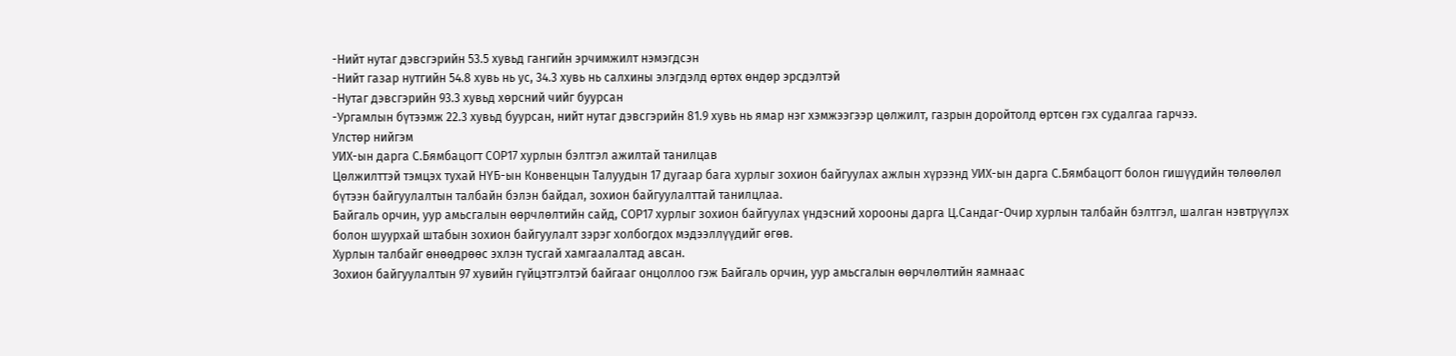-Нийт нутаг дэвсгэрийн 53.5 хувьд гангийн эрчимжилт нэмэгдсэн
-Нийт газар нутгийн 54.8 хувь нь ус, 34.3 хувь нь салхины элэгдэлд өртөх өндөр эрсдэлтэй
-Нутаг дэвсгэрийн 93.3 хувьд хөрсний чийг буурсан
-Ургамлын бүтээмж 22.3 хувьд буурсан, нийт нутаг дэвсгэрийн 81.9 хувь нь ямар нэг хэмжээгээр цөлжилт, газрын доройтолд өртсөн гэх судалгаа гарчээ.
Улстөр нийгэм
УИХ-ын дарга С.Бямбацогт СОР17 хурлын бэлтгэл ажилтай танилцав
Цөлжилттэй тэмцэх тухай НҮБ-ын Конвенцын Талуудын 17 дугаар бага хурлыг зохион байгуулах ажлын хүрээнд УИХ-ын дарга С.Бямбацогт болон гишүүдийн төлөөлөл бүтээн байгуулалтын талбайн бэлэн байдал, зохион байгуулалттай танилцлаа.
Байгаль орчин, уур амьсгалын өөрчлөлтийн сайд, СОР17 хурлыг зохион байгуулах үндэсний хорооны дарга Ц.Сандаг-Очир хурлын талбайн бэлтгэл, шалган нэвтрүүлэх болон шуурхай штабын зохион байгуулалт зэрэг холбогдох мэдээллүүдийг өгөв.
Хурлын талбайг өнөөдрөөс эхлэн тусгай хамгаалалтад авсан.
Зохион байгуулалтын 97 хувийн гүйцэтгэлтэй байгааг онцоллоо гэж Байгаль орчин, уур амьсгалын өөрчлөлтийн яамнаас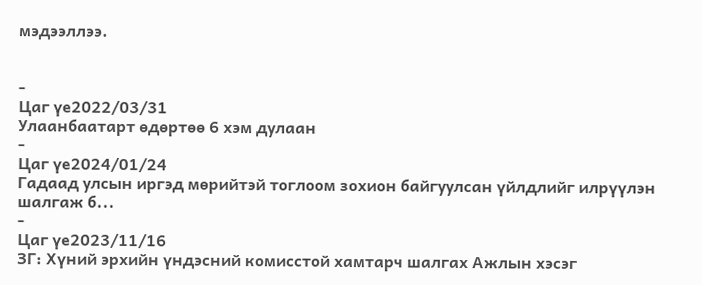мэдээллээ.


-
Цаг үе2022/03/31
Улаанбаатарт өдөртөө 6 хэм дулаан
-
Цаг үе2024/01/24
Гадаад улсын иргэд мөрийтэй тоглоом зохион байгуулсан үйлдлийг илрүүлэн шалгаж б...
-
Цаг үе2023/11/16
ЗГ: Хүний эрхийн үндэсний комисстой хамтарч шалгах Ажлын хэсэг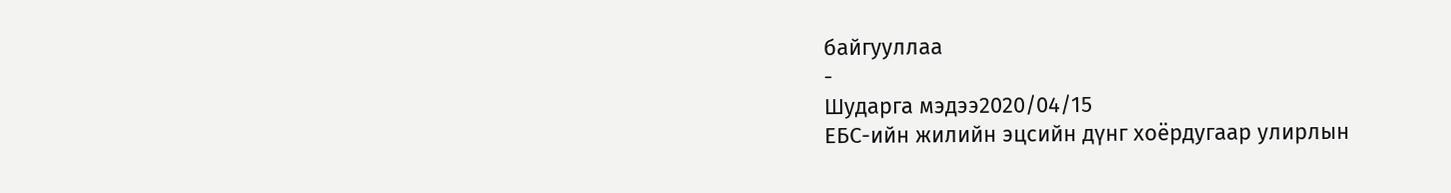байгууллаа
-
Шударга мэдээ2020/04/15
ЕБС-ийн жилийн эцсийн дүнг хоёрдугаар улирлын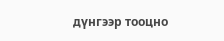дүнгээр тооцно